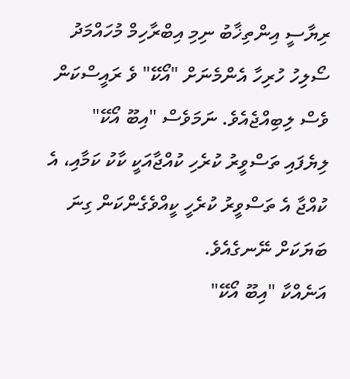ރިޔާސީ އިންތިޚާބު ނިމި އިބްރާހިމް މުހައްމަދު ސޯލިހު ހުރިހާ އެންމެނަށް "އޯކޭ" ވެ ރައީސްކަން ވެސް ލިބިއްޖެއެވެ. ނަމަވެސް "އިބޫ އޯކޭ" ލިޔެފައި ތަސްވީރު ކުރެހި ކުއްޖާއަކީ ކާކު ކަމާއި، އެ ކުއްޖާ އެ ތަސްވީރު ކުރެހީ ކީއްވެގެންކަން ގިނަ ބަޔަކަށް ނޭނގެއެވެ.
އަނެއްކާ "އިބޫ އޯކޭ"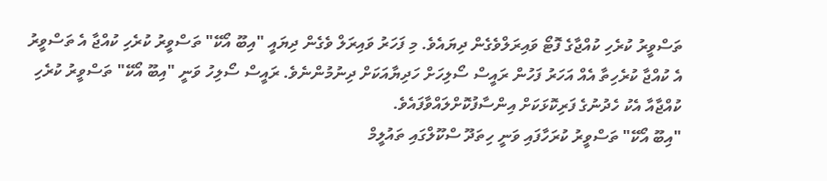ތަސްވީރު ކުރެހި ކުއްޖާގެ ފޮޓޯ ވައިރަލްވެގެން ދިޔައެވެ. މި ފަހަރު ވައިރަލް ވެގެން ދިޔައީ "އިބޫ އޯކޭ" ތަސްވީރު ކުރެހި ކުއްޖާ އެ ތަސްވީރު އެ ކުއްޖާ ކުރެހިތާ އެއް އަހަރު ފަހުން ރައީސް ސޯލިހަށް ހަދިޔާއަކަށް ދިނުމުންނެވެ. ރައީސް ސޯލިހު ވަނީ "އިބޫ އޯކޭ" ތަސްވީރު ކުރެހި ކުއްޖާއާ އެކު ހެދުނުގެ ފަރިކޮޅަކަށް އިންސާފުކޮށްލައްވާފައެވެ.
"އިބޫ އޯކޭ" ތަސްވީރު ކުރަހާފައި ވަނީ ހިތަދޫ ސްކޫލްގައި ތައުލީމް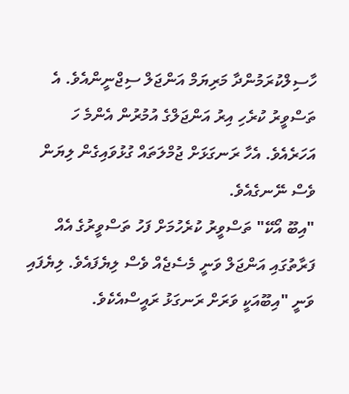ހާސިލްކުރަމުންދާ މަރިޔަމް އަންޖަލް ސިޖްނީންއެވެ. އެ ތަސްވީރު ކުރެހި އިރު އަންޖަލްގެ އުމުރުން އެންމެ ހަ އަހަރެއެވެ. އެހާ ރަނގަޅަށް ޖުމްލަތައް ގުޅުވައިގެން ލިޔަން ވެސް ނޭނގެއެވެ.
"އިބޫ އޯކޭ" ތަސްވީރު ކުރެހުމަށް ފަހު ތަސްވީރުގެ އެއް ފަރާތުގައި އަންޖަލް ވަނީ މެސެޖެއް ވެސް ލިޔެފައެވެ. ލިޔެފައި ވަނީ "އިބޫއަކީ ވަރަށް ރަނގަޅު ރައީސްއެކެވެ.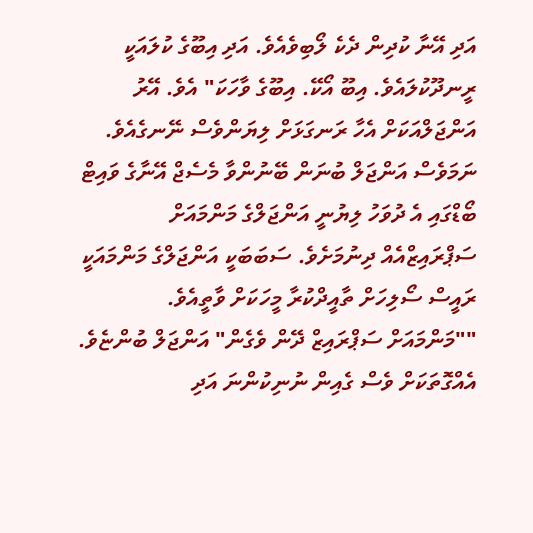އަދި އޭނާ ކުދިން ދެކެ ލޯބިވެއެވެ. އަދި އިބޫގެ ކުލައަކީ ރީނދޫކުލައެވެ. އިބޫ އޯކޭ. އިބޫގެ ވާހަކަ" އެވެ. އޭރު އަންޖަލްއަކަށް އެހާ ރަނގަޅަށް ލިޔަންވެސް ނޭނގެއެވެ. ނަމަވެސް އަންޖަލް ބުނަން ބޭނުންވާ މެސެޖް އޭނާގެ ވައިޓް ބޯޑްގައި އެ ދުވަހު ލިޔުނީ އަންޖަލްގެ މަންމައަށް ސަޕްރައިޒްއެއް ދިނުމަށެވެ. ސަބަބަކީ އަންޖަލްގެ މަންމައަކީ ރައީސް ސޯލިހަށް ތާއީދްކުރާ މީހަކަށް ވާތީއެވެ.
""މަންމައަށް ސަޕްރައިޒް ދޭން ވެގެން" އަންޖަލް ބުންޏެވެ.
އެއްގޮތަކަށް ވެސް ގެއިން ނުނިކުންނަ އަދި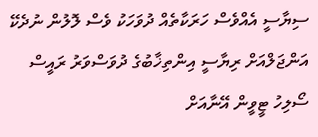ސިޔާސީ އެއްވެސް ހަރަކާތެއް ދުވަހަކު ވެސް ލޮލުން ނުދެކޭ އަންޖަލްއަށް ރިޔާސީ އިންތިޚާބުގެ ދުވަސްވަރު ރައީސް ސޯލިހު ޓީވީން އޭނާއަށް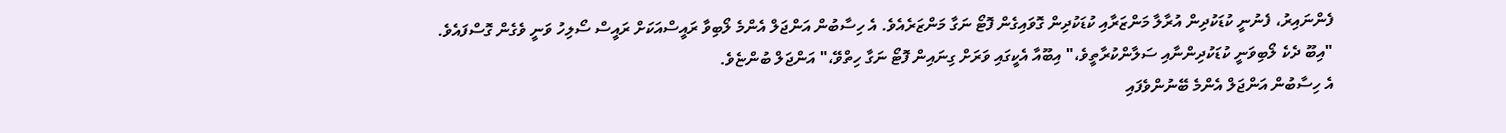ފެންނައިރު، ފެނުނީ ކުޑަކުދިން އުރާލާ މަންޒަރާއި ކުޑަކުދިން ގޮވައިގެން ފޮޓޯ ނަގާ މަންޒަރެއެވެ. އެ ހިސާބުން އަންޖަލް އެންމެ ލޯބިވާ ރައީސްއަކަށް ރައީސް ސޯލިހު ވަނީ ވެގެން ގޮސްފައެވެ.
"އިބޫ ދެކެ ލޯބިވަނީ ކުޑަކުދިންނާއި ސަލާންކުރާތީވެ،" އިބޫއާ އެކީގައި ވަރަށް ގިނައިން ފޮޓޯ ނަގާ ހިތްވޭ،" އަންޖަލް ބުންޏެވެ.
އެ ހިސާބުން އަންޖަލް އެންމެ ބޭނުންވެފައި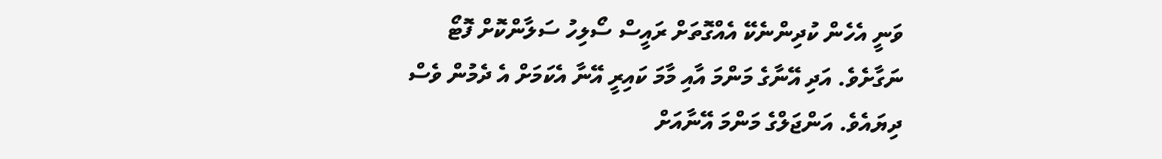ވަނީ އެހެން ކުދިންނެކޭ އެއްގޮތަށް ރައީސް ސޯލިހު ސަލާންކޮށް ފޮޓޯ ނަގާށެވެ. އަދި އޭނާގެ މަންމަ އާއި މާމަ ކައިރީ އޭނާ އެކަމަށް އެ ދެމުން ވެސް ދިޔައެވެ. އަންޖަލްގެ މަންމަ އޭނާއަށް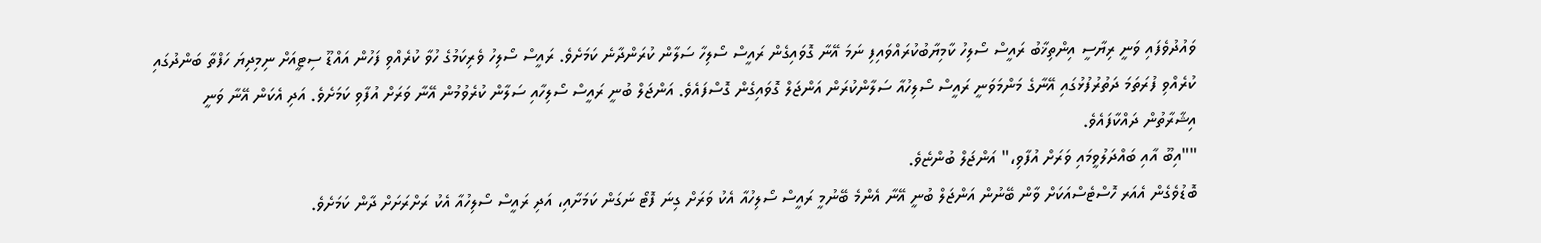ވައުދުވެފައި ވަނީ ރިޔާސީ އިންތިޚާބު ރައީސް ސޯލިހު ކާމިޔާބުކުރައްވައިފި ނަމަ އޭނާ ގޮވައިގެން ރައީސް ސޯލިހާ ސަލާން ކުރަންދާނެ ކަމަށެވެ. ރައީސް ސޯލިހު ވެރިކަމުގެ ހުވާ ކުރެއްވި ފަހުން އައްޑޫ ސިޓީއަށް ނިމިދިޔަ ހަފްތާ ބަންދުގައި ކުރެއްވި ފުރަތަމަ ދަތުރުފުޅުގައި އޭނާގެ މަންމަވަނީ ރައީސް ސޯލިހުއާ ސަލާންކުރަން އަންޖަލް ގޮވައިގެން ގޮސްފައެވެ. އަންޖަލް ބުނީ ރައީސް ސޯލިހާއި ސަލާން ކުރެވުމުން އޭނާ ވަރަށް އުފާވި ކަމަށެވެ. އަދި އެކަން އޭނާ ވަނީ އިޝާރާތުން ދައްކާފައެވެ.
""އިބޫ އާއި ބައްދަލުވީމައި ވަރަށް އުފާވި،" އަންޖަލް ބުންޏެވެ.
ބޮޑުވެގެން އެއަރ ހޮސްޓެސްއަކަށް ވާން ބޭނުން އަންޖަލް ބުނީ އޭނާ އެންމެ ބޭނުމީ ރައީސް ސޯލިހުއާ އެކު ވަރަށް ގިނަ ފޮޓޯ ނަގަން ކަމަށާއި، އަދި ރައީސް ސޯލިހުއާ އެކު ރަށްރަށަށް ދާން ކަމަށެވެ.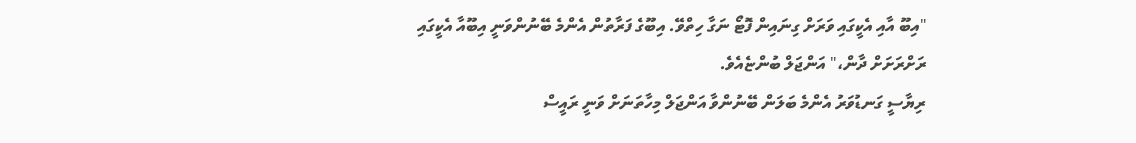"އިބޫ އާއި އެކީގައި ވަރަށް ގިނައިން ފޮޓޯ ނަގާ ހިތްވޭ. އިބޫގެ ފަރާތުން އެންމެ ބޭނުންވަނީ އިބޫއާ އެކީގައި ރަށްރަށަށް ދާން،" އަންޖަލް ބުންޏެއެވެ.
ރިޔާސީ ގަނޑުވަރު އެންމެ ބަލަން ބޭނުންވާ އަންޖަލް މިހާތަނަށް ވަނީ ރައީސް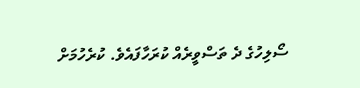ސޯލިހުގެ ދެ ތަސްވީރެއް ކުރަހާފައެވެ. ކުރެހުމަށް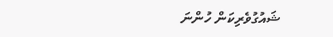ޝައުގުވެރިކަން ހުންނަ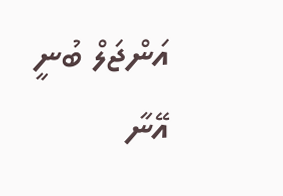އަންޖަލް ބުނީ އޭނާ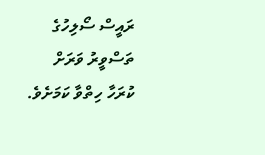ރައީސް ސޯލިހުގެ ތަސްވީރު ވަރަށް ކުރަހާ ހިތްވާ ކަމަށެވެ.